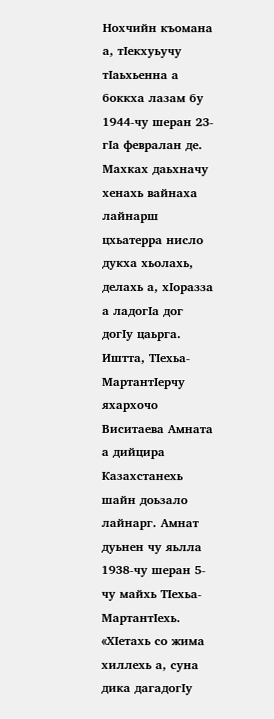Нохчийн къомана а, тIекхуьучу тIаьхьенна а боккха лазам бу 1944-чу шеран 23-гIа февралан де. Махках даьхначу хенахь вайнаха лайнарш цхьатерра нисло дукха хьолахь, делахь а, хIоразза а ладогIа дог догIу цаьрга. Иштта, ТIехьа-МартантIерчу яхархочо Виситаева Амната а дийцира Казахстанехь шайн доьзало лайнарг. Амнат дуьнен чу яьлла 1938-чу шеран 5-чу майхь ТIехьа-МартантIехь.
«ХIетахь со жима хиллехь а, суна дика дагадогIу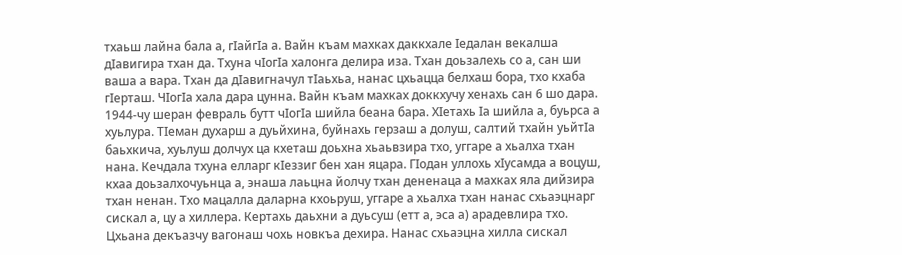тхаьш лайна бала а, гIайгIа а. Вайн къам махках даккхале Iедалан векалша дIавигира тхан да. Тхуна чIогIа халонга делира иза. Тхан доьзалехь со а, сан ши ваша а вара. Тхан да дIавигначул тIаьхьа, нанас цхьацца белхаш бора, тхо кхаба гIерташ. ЧIогIа хала дара цунна. Вайн къам махках доккхучу хенахь сан 6 шо дара.
1944-чу шеран февраль бутт чIогIа шийла беана бара. ХIетахь Iа шийла а, буьрса а хуьлура. ТIеман духарш а дуьйхина, буйнахь герзаш а долуш, салтий тхайн уьйтIа баьхкича, хуьлуш долчух ца кхеташ доьхна хьаьвзира тхо, уггаре а хьалха тхан нана. Кечдала тхуна елларг кIеззиг бен хан яцара. ГIодан уллохь хIусамда а воцуш, кхаа доьзалхочуьнца а, энаша лаьцна йолчу тхан дененаца а махках яла дийзира тхан ненан. Тхо мацалла даларна кхоьруш, уггаре а хьалха тхан нанас схьаэцнарг сискал а, цу а хиллера. Кертахь даьхни а дуьсуш (етт а, эса а) арадевлира тхо. Цхьана декъазчу вагонаш чохь новкъа дехира. Нанас схьаэцна хилла сискал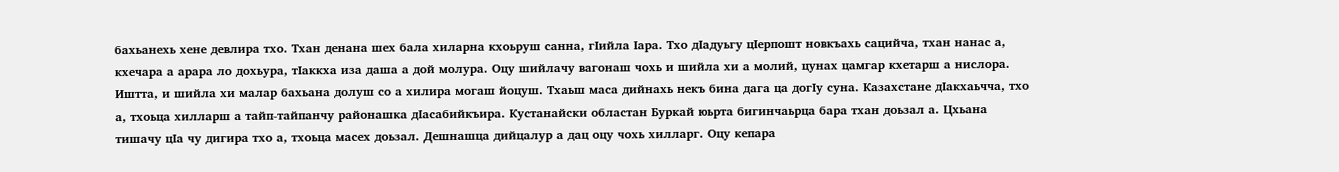бахьанехь хене девлира тхо. Тхан денана шех бала хиларна кхоьруш санна, гIийла Iара. Тхо дIадуьгу цIерпошт новкъахь сацийча, тхан нанас а, кхечара а арара ло дохьура, тIаккха иза даша а дой молура. Оцу шийлачу вагонаш чохь и шийла хи а молий, цунах цамгар кхетарш а нислора. Иштта, и шийла хи малар бахьана долуш со а хилира могаш йоцуш. Тхаьш маса дийнахь некъ бина дага ца догIу суна. Казахстане дIакхаьчча, тхо а, тхоьца хилларш а тайп-тайпанчу районашка дIасабийкъира. Кустанайски областан Буркай юьрта бигинчаьрца бара тхан доьзал а. Цхьана тишачу цIа чу дигира тхо а, тхоьца масех доьзал. Дешнашца дийцалур а дац оцу чохь хилларг. Оцу кепара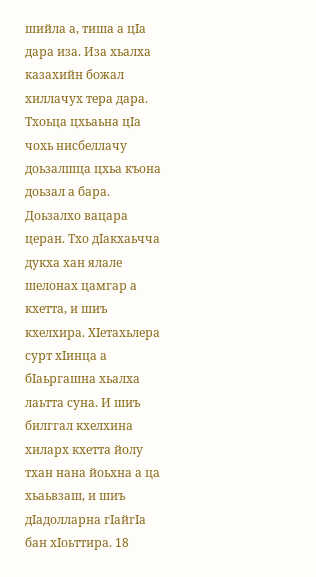шийла а, тиша а цIа дара иза. Иза хьалха казахийн божал хиллачух тера дара. Тхоьца цхьаьна цIа чохь нисбеллачу доьзалшца цхьа къона доьзал а бара. Доьзалхо вацара церан. Тхо дIакхаьчча дукха хан ялале шелонах цамгар а кхетта, и шиъ кхелхира. ХIетахьлера сурт хIинца а бIаьргашна хьалха лаьтта суна. И шиъ билггал кхелхина хиларх кхетта йолу тхан нана йоьхна а ца хьаьвзаш, и шиъ дIадолларна гIайгIа бан хIоьттира. 18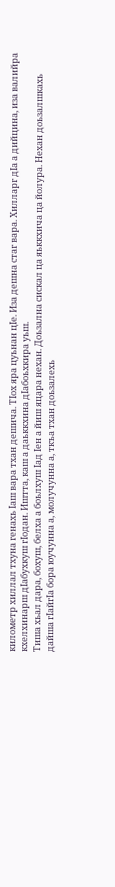километр хиллал тхуна генахь Iаш вара тхан дешича. ТIох яра цуьнан цIе. Иза дешна стаг вара. Хилларг дIа а дийцина, иза валийра кхелхинарш дIабухкуш гIодан. Иштта, каш а даьккхина дIабоьхкира уьш.
Тиша хьал дара, бохуш, белха а боьлхуш Iад Iен а йиш яцара нехан. Доьзална сискал ца яьккхича ца йолура. Нехан доьзалшкахь дайша гIайгIа бора юучунна а, молучунна а, ткъа тхан доьзалехь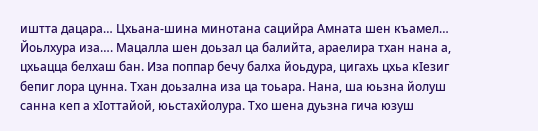иштта дацара… Цхьана-шина минотана сацийра Амната шен къамел… Йоьлхура иза…. Мацалла шен доьзал ца балийта, араелира тхан нана а, цхьацца белхаш бан. Иза поппар бечу балха йоьдура, цигахь цхьа кIезиг бепиг лора цунна. Тхан доьзална иза ца тоьара. Нана, ша юьзна йолуш санна кеп а хIоттайой, юьстахйолура. Тхо шена дуьзна гича юзуш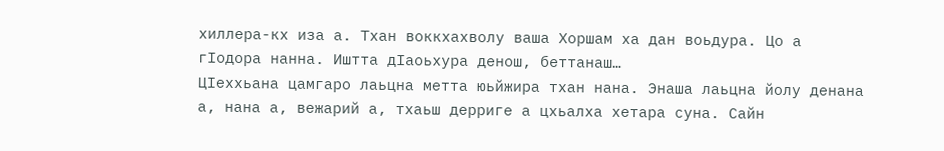хиллера-кх иза а. Тхан воккхахволу ваша Хоршам ха дан воьдура. Цо а гIодора нанна. Иштта дIаоьхура денош, беттанаш…
ЦIеххьана цамгаро лаьцна метта юьйжира тхан нана. Энаша лаьцна йолу денана а, нана а, вежарий а, тхаьш дерриге а цхьалха хетара суна. Сайн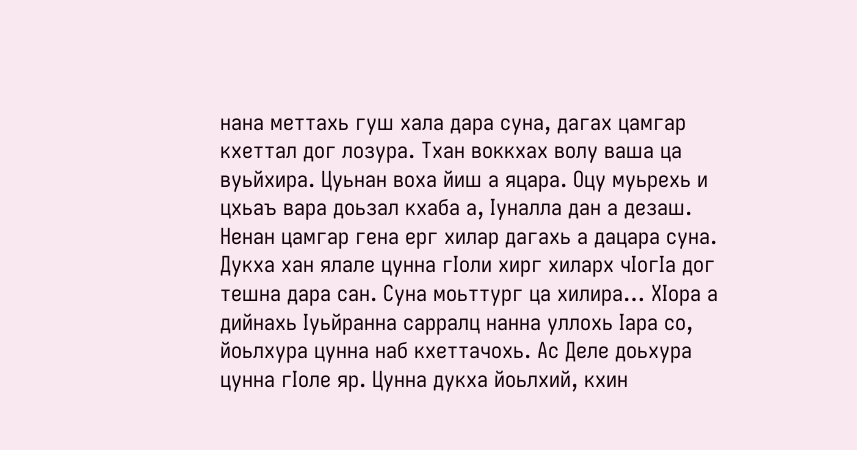нана меттахь гуш хала дара суна, дагах цамгар кхеттал дог лозура. Тхан воккхах волу ваша ца вуьйхира. Цуьнан воха йиш а яцара. Оцу муьрехь и цхьаъ вара доьзал кхаба а, Iуналла дан а дезаш. Ненан цамгар гена ерг хилар дагахь а дацара суна. Дукха хан ялале цунна гIоли хирг хиларх чIогIа дог тешна дара сан. Суна моьттург ца хилира… ХIора а дийнахь Iуьйранна сарралц нанна уллохь Iара со, йоьлхура цунна наб кхеттачохь. Ас Деле доьхура цунна гIоле яр. Цунна дукха йоьлхий, кхин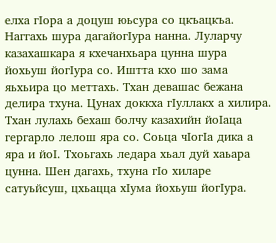елха гIора а доцуш юьсура со цкъацкъа. Наггахь шура дагайогIура нанна. Луларчу казахашкара я кхечанхьара цунна шура йохьуш йогIура со. Иштта кхо шо зама яьхьира цо меттахь. Тхан девашас бежана делира тхуна. Цунах доккха гIуллакх а хилира.
Тхан лулахь бехаш болчу казахийн йоIаца гергарло лелош яра со. Соьца чIогIа дика а яра и йоI. Тхоьгахь ледара хьал дуй хаьара цунна. Шен дагахь, тхуна гIо хиларе сатуьйсуш, цхьацца хIума йохьуш йогIура.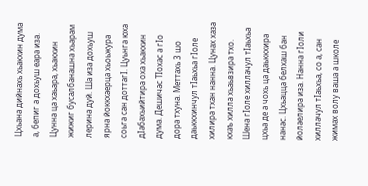Цхьана дийнахь хьакхин дума а, бепиг а дохьуш еара иза. Цунна ца хаьара, хьакхин жижиг бусалбанашна хьарам лерина дуй. Ша иза дохьуш ярна йоккхаерца хьоьжура соьга сан доттагI. Цуьнга юха дIабахьийтира оха хьакхин дума. Дешичас ТIохас а гIо дора тхуна. Меттахь 3 шо даьккхинчул тIаьхьа гIоле хилира тхан нанна. Цунах хаза кхаъ хилла хьаьвзира тхо. Шена гIоле хиллачул тIаьхьа цхьа де а чохь ца даьккхира нанас. Цхьацца белхаш бан йолаелира иза. Нанна гIоли хиллачул тIаьхьа, со а, сан жимах волу ваша а школе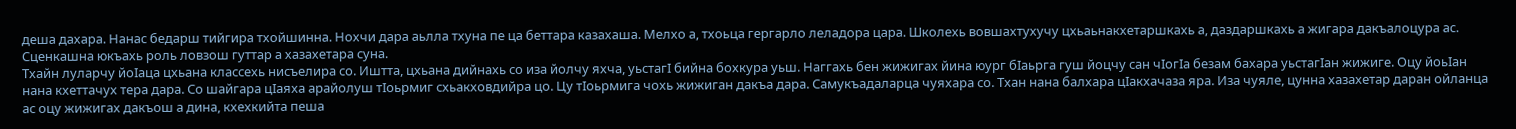деша дахара. Нанас бедарш тийгира тхойшинна. Нохчи дара аьлла тхуна пе ца беттара казахаша. Мелхо а, тхоьца гергарло леладора цара. Школехь вовшахтухучу цхьаьнакхетаршкахь а, даздаршкахь а жигара дакъалоцура ас. Сценкашна юкъахь роль ловзош гуттар а хазахетара суна.
Тхайн луларчу йоIаца цхьана классехь нисъелира со. Иштта, цхьана дийнахь со иза йолчу яхча, уьстагI бийна бохкура уьш. Наггахь бен жижигах йина юург бIаьрга гуш йоцчу сан чIогIа безам бахара уьстагIан жижиге. Оцу йоьIан нана кхеттачух тера дара. Со шайгара цIаяха арайолуш тIоьрмиг схьакховдийра цо. Цу тIоьрмига чохь жижиган дакъа дара. Самукъадаларца чуяхара со. Тхан нана балхара цIакхачаза яра. Иза чуяле, цунна хазахетар даран ойланца ас оцу жижигах дакъош а дина, кхехкийта пеша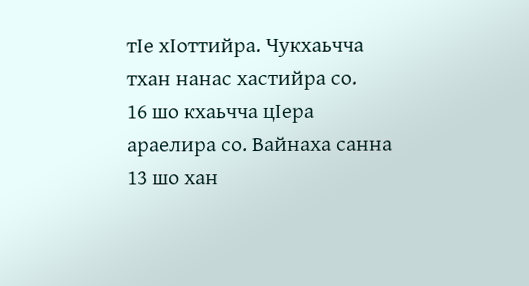тIе хIоттийра. Чукхаьчча тхан нанас хастийра со.
16 шо кхаьчча цIера араелира со. Вайнаха санна 13 шо хан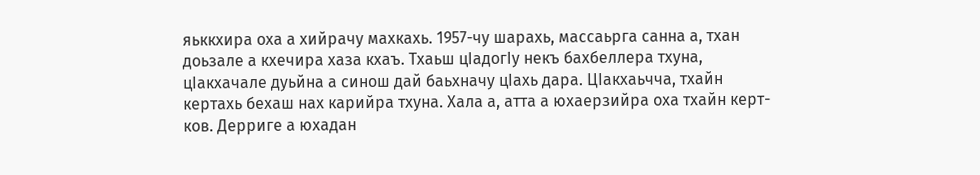яьккхира оха а хийрачу махкахь. 1957-чу шарахь, массаьрга санна а, тхан доьзале а кхечира хаза кхаъ. Тхаьш цIадогIу некъ бахбеллера тхуна, цIакхачале дуьйна а синош дай баьхначу цIахь дара. ЦIакхаьчча, тхайн кертахь бехаш нах карийра тхуна. Хала а, атта а юхаерзийра оха тхайн керт-ков. Дерриге а юхадан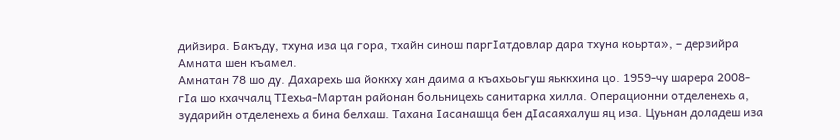дийзира. Бакъду, тхуна иза ца гора, тхайн синош паргIатдовлар дара тхуна коьрта», – дерзийра Амната шен къамел.
Амнатан 78 шо ду. Дахарехь ша йоккху хан даима а къахьоьгуш яьккхина цо. 1959-чу шарера 2008-гIа шо кхаччалц ТIехьа-Мартан районан больницехь санитарка хилла. Операционни отделенехь а, зударийн отделенехь а бина белхаш. Тахана Iасанашца бен дIасаяхалуш яц иза. Цуьнан доладеш иза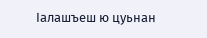Iалашъеш ю цуьнан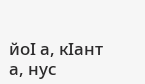йоI а, кIант а, нус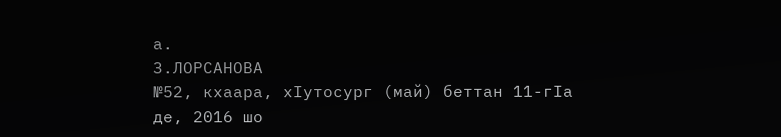а.
З.ЛОРСАНОВА
№52, кхаара, хIутосург (май) беттан 11-гIа де, 2016 шо